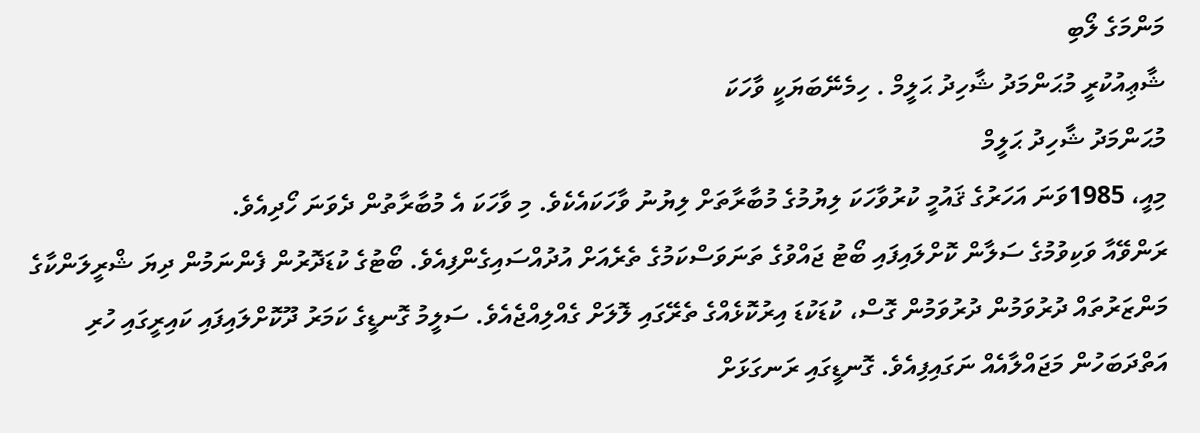މަންމަގެ ލޯބި
ޝާޢިއުކުރީ މުޙަންމަދު ޝާހިދު ޙަލީމް . ހިމެނޭބަޔަކީ ވާހަކަ
މުޙަންމަދު ޝާހިދު ޙަލީމް
މިއީ، 1985ވަނަ އަހަރުގެ ޤައުމީ ކުރުވާހަކަ ލިޔުމުގެ މުބާރާތަށް ލިޔުނު ވާހަކައެކެވެ. މި ވާހަކަ އެ މުބާރާތުން ދެވަނަ ހޯދިއެވެ.
ރަންވޭއާ ވަކިވުމުގެ ސަލާން ކޮށްލައިފައި ބޯޓު ޖައްވުގެ ތަނަވަސްކަމުގެ ތެރެއަށް އުދުއްސައިގެންފިއެވެ. ބޯޓުގެ ކުޑަދޮރުން ފެންނަމުން ދިޔަ ޝްރީލަންކާގެ މަންޒަރުތައް ދުރުވަމުން ދުރުވަމުން ގޮސް، ކުޑަކުޑަ އިރުކޮޅެއްގެ ތެރޭގައި ލޮލަށް ގެއްލިއްޖެއެވެ. ސަލީމު ގޮނޑީގެ ކަމަރު ދޫކޮށްލައިފައި ކައިރީގައި ހުރި އަތްދަބަހުން މަޖައްލާއެއް ނަގައިފިއެވެ. ގޮނޑީގައި ރަނގަޅަށް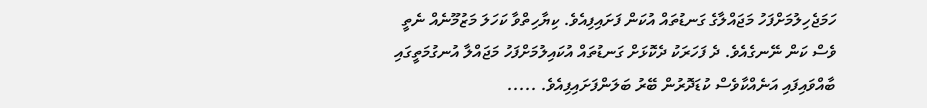ހަމަޖެހިލުމަށްފަހު މަޖައްލާގެ ގަނޑުތައް އުކަން ފަށައިފިއެވެ. ކިޔާހިތްވާ ކަހަލަ މަޒުމޫނެއް ނެތީ ވެސް ކަން ނޭނގެއެވެ. ދެ ފަހަރަކު ދެކޮޅަށް ގަނޑުތައް އުކައިލުމަށްފަހު މަޖައްލާ އުނގުމަތީގައި ބާއްވައިފައި އަނެއްކާވެސް ކުޑަދޮރުން ބޭރު ބަލަންފަށައިފިއެވެ. .....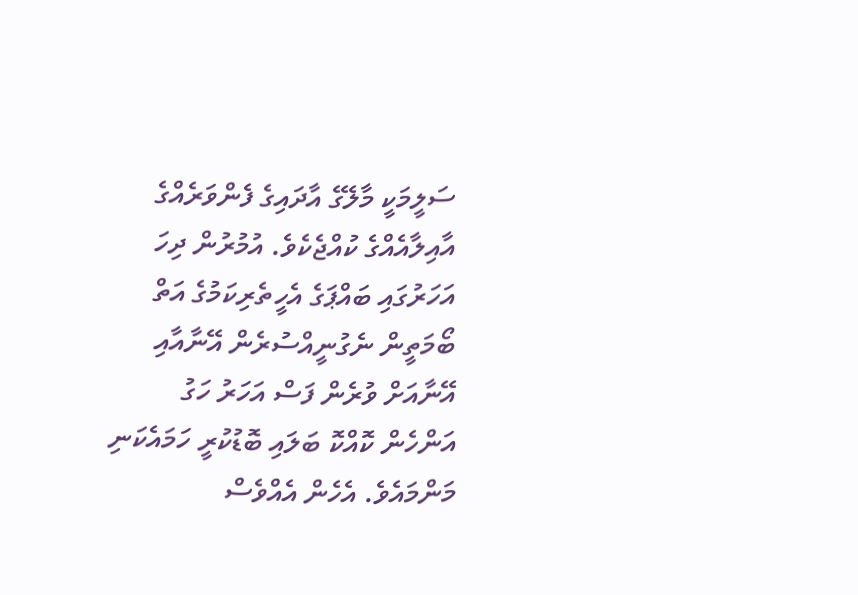ސަލީމަކީ މާލޭގެ އާދައިގެ ފެންވަރެއްގެ އާއިލާއެއްގެ ކުއްޖެކެވެ. އުމުރުން ދިހަ އަހަރުގައި ބައްޕަގެ އެހީތެރިކަމުގެ އަތް ބޯމަތީން ނެގުނީއްސުރެން އޭނާއާއި އޭނާއަށް ވުރެން ފަސް އަހަރު ހަގު އަންހެން ކޮއްކޮ ބަލައި ބޮޑުކުރީ ހަމައެކަނި މަންމައެވެ. އެހެން އެއްވެސް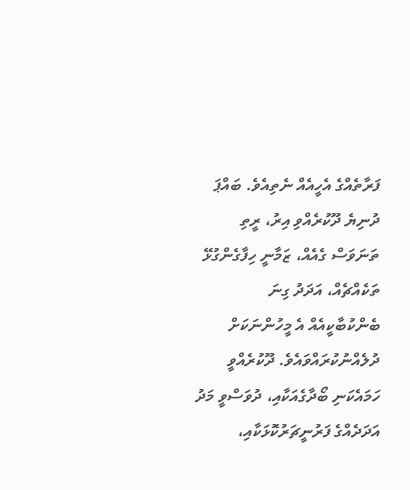ފަރާތެއްގެ އެހީއެއް ނެތިއެވެ. ބައްޕަ ދުނިޔެ ދޫކުރެއްވި އިރު، ރީތި ތަނަވަސް ގެއެއް، ޒަމާނީ ހިފާގެންގުޅޭ ތަކެއްޗެއް، އަދަދު ގިނަ ބެންކުބާކީއެއް އެ މީހުންނަކަށް ދުލެއްނުކުރައްވައެވެ. ދޫކުރެއްވީ ހަމައެކަނި ބޯދާގެއަކާއި، ދުވަސްވީ މަދު އަދަދެއްގެ ފަރުނީޗަރުކޮޅަކާއި،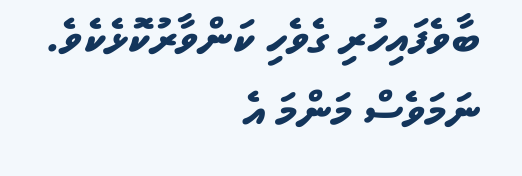ބާވެފައިހުރި ގެވެހި ކަންވާރުކޮޅެކެވެ. ނަމަވެސް މަންމަ އެ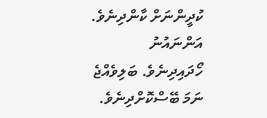ކުދީންނަށް ކާންދިނެވެ. އަންނައުނު ހޯދައިދިނެވެ. ބަލިވެއްޖެ ނަމަ ބޭސްކޮށްދިނެވެ.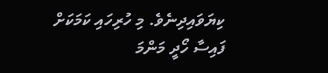ކިޔަވައިދިނެވެ. މި ހުރިހައި ކަމަކަށް ފައިސާ ހޯދީ މަންމަ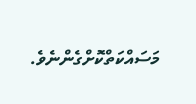މަސައްކަތްކޮށްގެންނެވެ.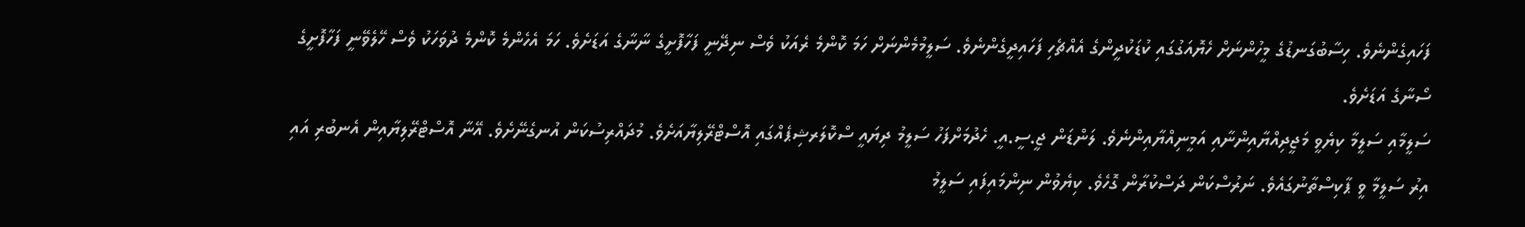ފަހައިގެންނެވެ. ހިސާބުގަނޑުގެ މީހުންނަށް ހެޔޮއަގުގައި ކުޑަކުދީންގެ އެއްޗެހި ފަހައިދީގެންނެވެ. ސަލީމުމެންނަށް ހަމަ ކޮންމެ ރެއަކު ވެސް ނިދޭނީ ފަހާފޮށީގެ ނާނާގެ އަޑަށެވެ. ހަމަ އެހެންމެ ކޮންމެ ދުވަހަކު ވެސް ހޭލެވޭނީ ފަހާފޮށީގެ ސޯނާގެ އަޑަށެވެ.
ސަލީމާއި ސަލީމާ ކިޔެވީ މަޖީދިއްޔާއިންނާއި އަމީނިއްޔާއިންނެވެ. ލަންޑަން ޖީ.ސީ.އީ. ހެދުމަށްފަހު ސަލީމު ދިޔައީ ސްކޮލަރޝިޕެއްގައި އޮސްޓްރޭލިޔާއަށެވެ. މުދައްރިސުކަން އުނގެނޭށެވެ. އޭނާ އޮސްޓްރޭލިޔާއިން އެނބުރި އައި އިރު ސަލީމާ ވީ ޕާކިސްތާނުގައެވެ. ނަރުސްކަން ދަސްކުރާން ގޮހެވެ. ކިޔެވުން ނިންމައިފައި ސަލީމު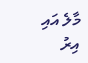މާލެ އައި އިރު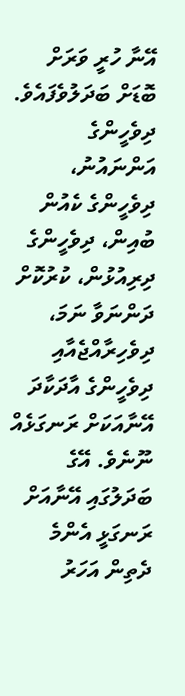އޭނާ ހުރީ ވަރަށް ބޮޑަށް ބަދަލުވެފައެވެ. ދިވެހީންގެ އަންނައުނު، ދިވެހީންގެ ކެއުން ބުއިން، ދިވެހީންގެ ދިރިއުޅުން، ކުރުކޮށް ދަންނަވާ ނަމަ، ދިވެހިރާއްޖެއާއި ދިވެހީންގެ އާދަކާދަ އޭނާއަކަށް ރަނގަޅެއް ނޫނެވެ. އޭގެ ބަދަލުގައި އޭނާއަށް ރަނގަޅީ އެންމެ ދެތިން އަހަރު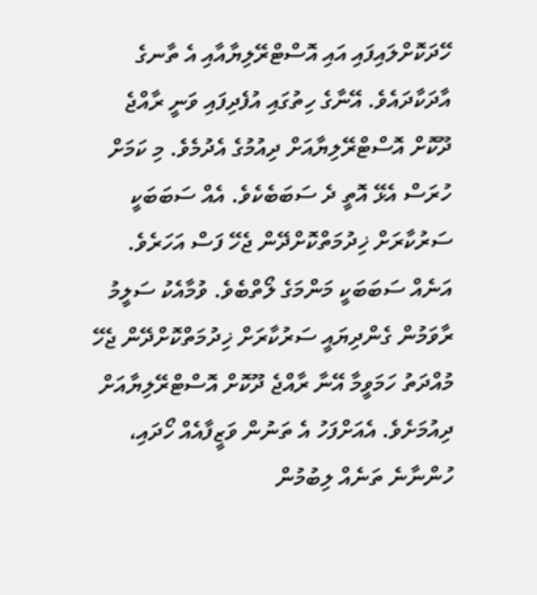ހޭދަކޮށްލައިފައި އައި އޮސްޓްރޭލިޔާއާއި އެ ތާނގެ އާދަކާދައެވެ. އޭނާގެ ހިތުގައި އުފެދިފައި ވަނީ ރާއްޖެ ދޫކޮށް އޮސްޓްރޭލިޔާއަށް ދިއުމުގެ އެދުމެވެ. މި ކަމަށް ހުރަސް އެޅޭ އޮތީ ދެ ސަބަބެކެވެ. އެއް ސަބަބަކީ ސަރުކާރަށް ޚިދުމަތްކޮށްދޭން ޖެހޭ ފަސް އަހަރެވެ. އަނެއް ސަބަބަކީ މަންމަގެ ލޯތްބެވެ. ވުމާއެކު ސަލީމު ރާވަމުން ގެންދިޔައީ ސަރުކާރަށް ޚިދުމަތްކޮށްދޭން ޖެހޭ މުއްދަތު ހަމަވީމާ އޭނާ ރާއްޖެ ދޫކޮށް އޮސްޓްރޭލިޔާއަށް ދިއުމަށެވެ. އެއަށްފަހު އެ ތަނުން ވަޒީފާއެއް ހޯދައި، ހުންނާނެ ތަނެއް ލިބުމުން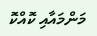މަންމައާއި ކޮއްކޮ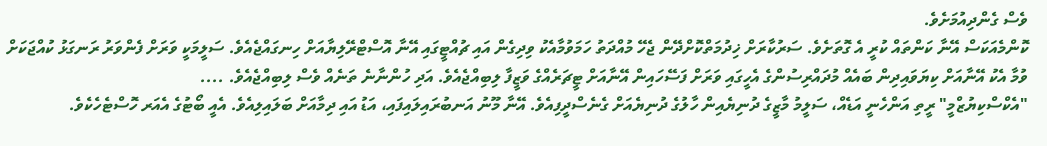ވެސް ގެންދިއުމަށެވެ.
ކޮންމެއަކަސް އޭނާ ކަންތައް ކުރީ އެ ގޮތަށެވެ. ސަރުކާރަށް ޚިދުމަތްކޮށްދޭން ޖެހޭ މުއްދަތު ހަމަވުމާއެކު ވިދިގެން އައި ޗުއްޓީގައި އޭނާ އޮސްޓްރޭލިޔާއަށް ހިނގައްޖެއެވެ. ސަލީމަކީ ވަރަށް ފެންވަރު ރަނގަޅު ކުއްޖަކަށް ވުމާ އެކު އޭނާއަށް ކިޔަވައިދިން ބައެއް މުދައްރިސުންގެ އެހީގައި ވަރަށް ފަސޭހައިން އޭނާއަށް ޓީޗަރެއްގެ ވަޒީފާ ލިބިއްޖެއެވެ. އަދި ހުންނާނެ ތަނެއް ވެސް ލިބިއްޖެއެވެ. ....
"އެކްސްކިޔުޒްމީ" ރީތި އަންހެނީ އަޑެއް، ސަލީމު މާޒީގެ ދުނިޔެއިން ހާލުގެ ދުނިޔެއަށް ގެނެސްދީފިއެވެ. އޭނާ މޫނު އަނބުރައިލައިފައި، އަޑު އައި ދިމާއަށް ބަލައިލިއެވެ. އެއީ ބޯޓުގެ އެއަރ ހޮސްޓެހެކެވެ.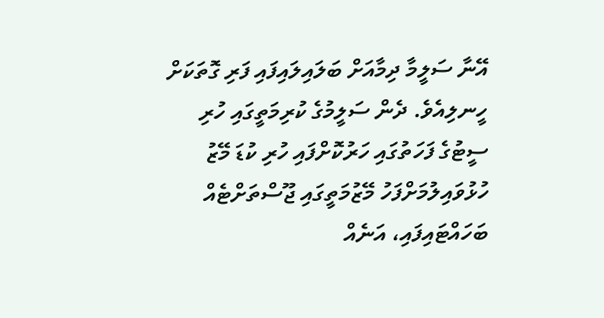އޭނާ ސަލީމާ ދިމާއަށް ބަލައިލައިފައި ފަރި ގޮތަކަށް ހީނލިއެވެ. ދެން ސަލީމުގެ ކުރިމަތީގައި ހުރި ސީޓުގެ ފަހަތުގައި ހަރުކޮށްފައި ހުރި ކުޑަ މޭޒު ހުޅުވައިލުމަށްފަހު މޭޒުމަތީގައި ޖޫސްތަށްޓެއް ބަހައްޓައިފައި، އަނެއް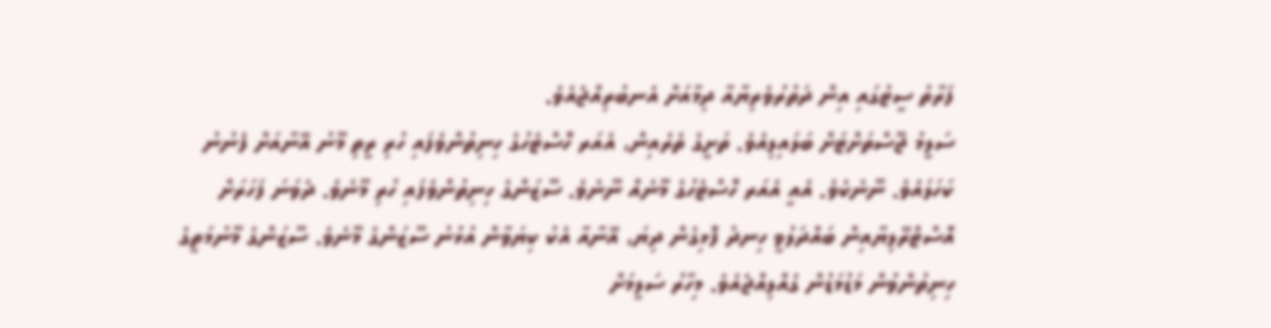ފަރާތު ސީޓުގައި އިން ދަތުރުވެރިޔާއާ ދިމާއަށް އެނބުރިއްޖެއެވެ.
ސަލީމު ޖޫސްތަށްޓަށް ބަލައިލިއެވެ. ތަށީގެ ތެރެއިން، އެއަރ ހޮސްޓެހުގެ ހިނިތުންވެފައި ހުރި ރީތި މޫނު އޭނާއަށް ފެނުނު ކަހަލައެވެ. ނޫނެކެވެ. އެއީ އެއަރ ހޮސްޓެހުގެ މޫނެއް ނޫނެވެ. ސޫޒަންގެ ހިނިތުންވެފައި ހުރި މޫނެވެ. ދެވަނަ ފަހަރަށް އޮސްޓްރޭލިޔާއިން ބައްދަލުވީ ހިނދު ފޮޅިގެން ދިޔަ، އޭނާއާ އެކު ކިޔަވާން އުޅުނު ސޫޒަންގެ މޫނެވެ. ސޫޒަންގެ މޫނުމަތީގެ ހިނިތުންވުން މަޑުމަޑުން ގެއްލިއްޖެއެވެ. މިހާރު ސަލީމަށް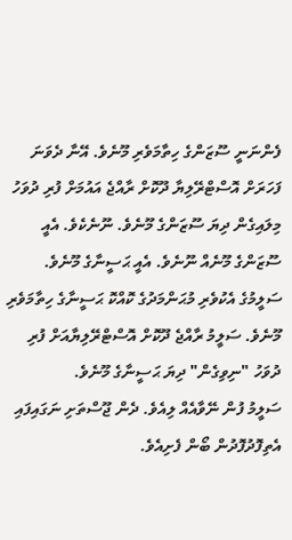ފެންނަނީ ސޫޒަންގެ ހިތާމަވެރި މޫނެވެ. އޭނާ ދެވަނަ ފަހަރަށް އޮސްޓްރޭލިޔާ ދޫކޮށް ރާއްޖެ އައުމަށް ފުރި ދުވަހު މިލައިގެން ދިޔަ ސޫޒަންގެ މޫނެވެ. ނޫނެކެވެ. އެއީ ސޫޒަންގެ މޫނެއް ނޫނެވެ. އެއީ ޙަސީނާގެ މޫނެވެ. ސަލީމުގެ އެކުވެރި މުޙަންމަދުގެ ކޮއްކޮ ޙަސީނާގެ ހިތާމަވެރި މޫނެވެ. ސަލީމު ރާއްޖެ ދޫކޮށް އޮސްޓްރޭލިޔާއަށް ފުރި ދުވަހު "ނިވިގެން" ދިޔަ ޙަސީނާގެ މޫނެވެ.
ސަލީމު ފުން ނޭވާއެއް ލިއެވެ. ދެން ޖޫސްތަށި ނަގައިފައި އެތިފޮދުފޮދުން ބޯން ފެށިއެވެ.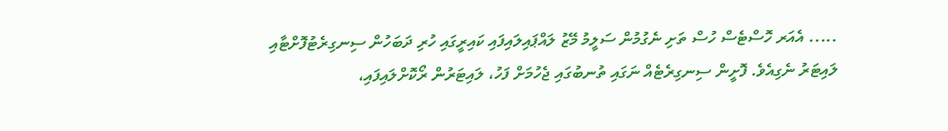..... އެއަރ ހޮސްޓެސް ހުސް ތަށި ނެގުމުން ސަލީމު މޭޒު ލައްޕައިލައިފައި ކައިރީގައި ހުރި ދަބަހުން ސިނގިރެޓުފޮށްޓާއި ލައިޓަރު ނެގިއެވެ. ފޮށީން ސިނގިރެޓެއް ނަގައި ތުނބުގައި ޖެހުމަށް ފަހު، ލައިޓަރުން ރޯކޮށްލައިފައި،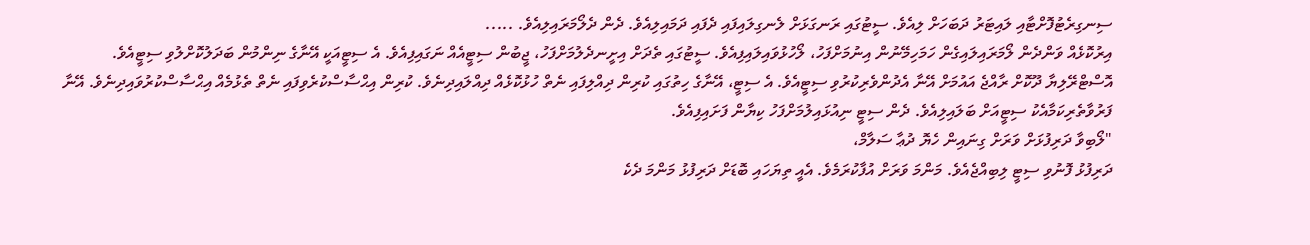ސިނގިރެޓުފޮށްޓާއި ލައިޓަރު ދަބަހަށް ލިއެވެ. ސީޓުގައި ރަނގަޅަށް ލެނގިލައިފައި ދެފައި ދަމައިލިއެވެ. ދެން ދެލޯމަރައިލިއެވެ. .....
އިރުކޮޅެއް ވަންދެން ލޯމަރައިލައިގެން ހަމަހިމޭނުން އިނުމަށްފަހު، ލޯހުޅުވައިލައިފިއެވެ. ސީޓުގައި ތެދަށް އިށީނދެލުމަށްފަހު، ޖީބުން ސިޓީއެއް ނަގައިފިއެވެ. އެ ސިޓީއަކީ އޭނާގެ ނިންމުން ބަދަލުކޮށްލުވި ސިޓީއެވެ. އޮސްޓްރޭލިޔާ ދޫކޮށް ރާއްޖެ އައުމަށް އޭނާ އެދުންވެރިކުރުވި ސިޓީއެވެ. އެ ސިޓީ، އޭނާގެ ހިތުގައި ކުރިން ދިއްލިފައި ނެތް ހުޅުކޮޅެއް ދިއްލައިދިނެވެ. ކުރިން އިޙްސާސްކުރެވިފައި ނެތް ތެޅުމެއް އިޙްސާސްކުރުވައިދިނެވެ. އޭނާ ފަރުވާތެރިކަމާއެކު ސިޓީއަށް ބަލައިލިއެވެ. ދެން ސިޓީ ނިއުޅައިލުމަށްފަހު ކިޔާން ފަށައިފިއެވެ.
"ލޯބިވާ ދަރިފުޅަށް ވަރަށް ގިނައިން ހެޔޮ ދުޢާ ސަލާމް،
ދަރިފުޅު ފޮނުވި ސިޓީ ލިބިއްޖެއެވެ. މަންމަ ވަރަށް އުފާކުރަމެވެ. އެއީ ތިޔަހައި ބޮޑަށް ދަރިފުޅު މަންމަ ދެކެ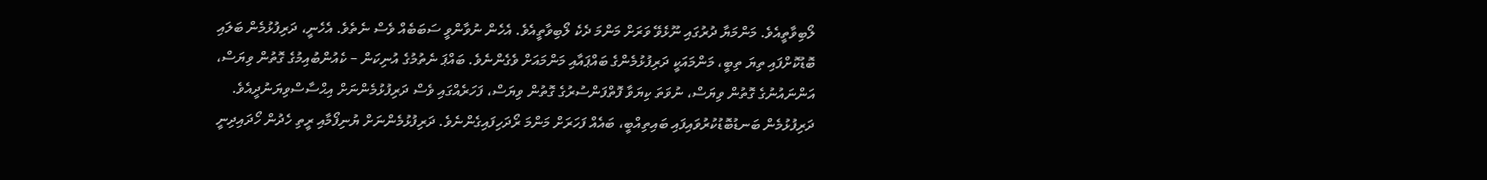ލޯބިވާތީއެވެ. މަންމަޔާ ދުރުގައި ނޫޅެވޭ ވަރަށް މަންމަ ދެކެ ލޯބިވާތީއެވެ. އެހެން ނުވާންވީ ސަބަބެއް ވެސް ނެތެވެ. އެހެނީ، ދަރިފުޅުމެން ބަލައި ބޮޑުކޮށްފައި ތިޔަ ތިބީ، މަންމައަކީ ދަރިފުޅުމެންގެ ބައްޕައާއި މަންމައަށް ވެގެންނެވެ. ބައްޕަ ނެތުމުގެ އުނިކަން – ކެއުންބުއިމުގެ ގޮތުން ވިޔަސް، އަންނައުނުގެ ގޮތުން ވިޔަސް، ނުވަތަ ކިޔަވާ ފޮތްފަންސުރުގެ ގޮތުން ވިޔަސް، ފަހަރެއްގައި ވެސް ދަރިފުޅުމެންނަށް އިޙްސާސްވިޔަނުދީއެވެ. ދަރިފުޅުމެން ބަނޑުބޮޑުކުރުވައިފައި ބައިތިއްބީ، ބައެއް ފަހަރަށް މަންމަ ރޯދަހިފައިގެންނެވެ. ދަރިފުޅުމެންނަށް ޔުނިފޯމާއި ރީތި ހެދުން ހޯދައިދިނީ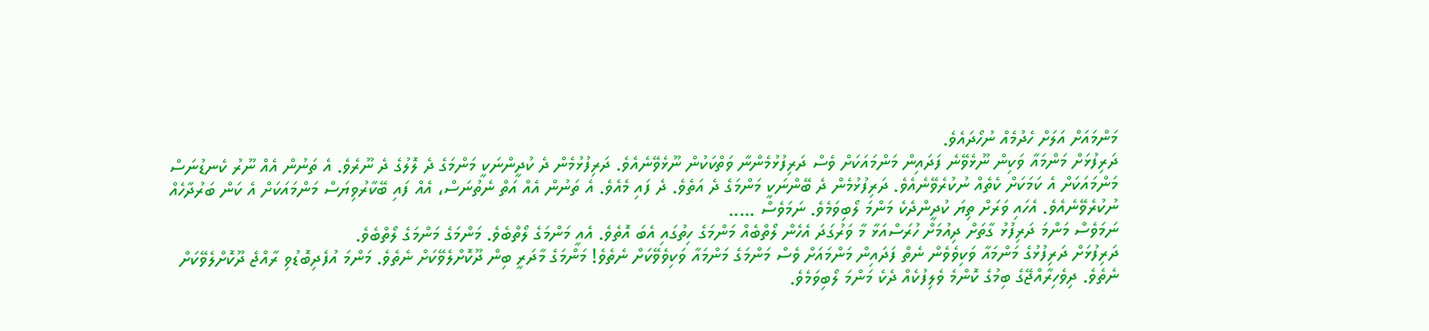މަންމައަށް އަލަށް ހެދުމެއް ނުހޯދައެވެ.
ދަރިފުޅަށް މަންމައާ ވަކިން ނޫޅެވޭނެ ފަދައިން މަންމައަކަށް ވެސް ދަރިފުޅުމެންނާ ވަތްކަކުން ނޫޅެވޭނެއެވެ. ދަރިފުޅުމެން ދެ ކުދީންނަކީ މަންމަގެ ދެ ލޮލުގެ ދެ ނޫރެވެ. އެ ތަނުން އެއް ނޫރު ކެނޑުނަސް މަންމައަކަށް އެ ކަމަކަށް ކެތެއް ނުކުރެވޭނެއެވެ. ދަރިފުޅުމެން ދެ ބޭންނަކީ މަންމަގެ ދެ އަތެވެ. ދެ ފައި މެއެވެ. އެ ތަނުން އެއް އަތް ނެތުނަސް، އެއް ފައި ބޭކާރުވިޔަސް މަންމައަކަށް އެ ކަން ބަރުދާހެއް ނުކުރެވޭނެއެވެ. އެހައި ވަރަށް ތިޔަ ކުދީންދެކެ މަންމަ ލޯބިވަމެވެ. ނަމަވެސް .....
ނަމަވެސް މަންމަ ދަރިފުޅު ގާތަށް ދިއުމަށް ހުރަސްއަޅާ މާ ވަރުގަދަ އެހެން ލޯތްބެއް މަންމަގެ ހިތުގައި އެބަ އޮތެވެ. އެއީ މަންމަގެ ލޯތްބެވެ. މަންމަގެ މަންމަގެ ލޯތްބެވެ.
ދަރިފުޅަށް ދަރިފުޅުގެ މަންމައާ ވަކިވެވެން ނެތް ފަދައިން މަންމައަށް ވެސް މަންމަގެ މަންމައާ ވަކިވެވޭކަށް ނެތެވެ! މަންމަގެ މާދަރީ ބިން ދޫކޮށްލެވޭކަށް ނެތެވެ. މަންމަ އުފެދިބޮޑުވި ރާއްޖެ ދޫކޮށްލެވޭކަށް ނެތެވެ. ދިވެހިރާއްޖޭގެ ބިމުގެ ކޮންމެ ވެލިފުކެއް ދެކެ މަންމަ ލޯބިވަމެވެ.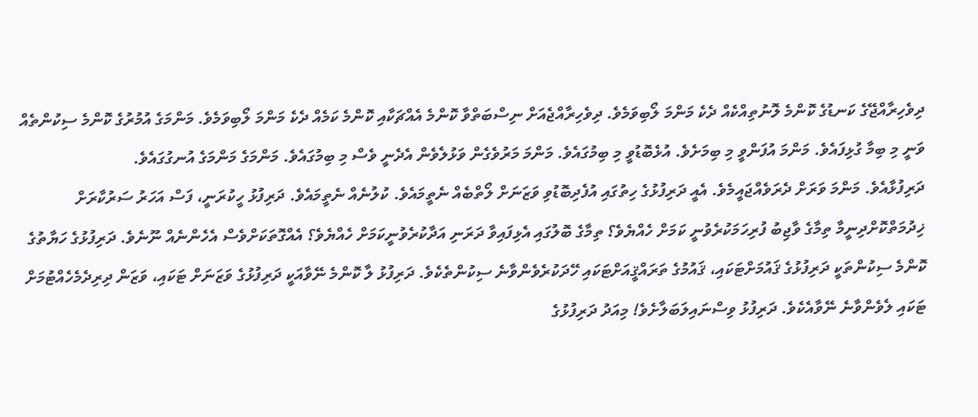ދިވެހިރާއްޖޭގެ ކަނޑުގެ ކޮންމެ ލޮނުތިއްކެއް ދެކެ މަންމަ ލޯބިވަމެވެ. ދިވެހިރާއްޖެއަށް ނިސްބަތްވާ ކޮންމެ އެއްޗަކާއި ކޮންމެ ކަމެއް ދެކެ މަންމަ ލޯބިވަމެވެ. މަންމަގެ އުމުރުގެ ކޮންމެ ސިކުންތެއް ވަނީ މި ބިމާ ގުޅިފައެވެ. މަންމަ އުފަންވީ މި ބިމަށެވެ. އުޅެބޮޑުވީ މި ބިމުގައެވެ. މަންމަ މަރުވެގެން ވަޅުލެވެން އެދެނީ ވެސް މި ބިމުގައެވެ. މަންމަގެ މަންމަގެ އުނގުގައެވެ.
ދަރިފުޅާއެވެ. މަންމަ ވަރަށް ދެރަވެއްޖައީމެވެ. އެއީ ދަރިފުޅުގެ ހިތުގައި އުފެދިބޮޑުވި ވަޒަނަށް ލޯތްބެއް ނެތީމައެވެ. ކުލުނެއް ނެތީމައެވެ. ދަރިފުޅު ހީކުރަނީ، ފަސް އަހަރު ސަރުކާރަށް ޚިދުމަތްކޮށްދިނީމާ ތިމާގެ ވާޖިބު ފުރިހަމަކުރެވުނީ ކަމަށް ހެއްޔެވެ؟ ތިމާގެ ބޮލުގައި އެޅިފައިވާ ދަރަނި އަދާކުރެވުނީކަމަށް ހެއްޔެވެ؟ އެއްގޮތަކަށްވެސް އެހެންނެއް ނޫނެވެ. ދަރިފުޅުގެ ހަޔާތުގެ ކޮންމެ ސިކުންތަކީ ދަރިފުޅުގެ ޤައުމަށްޓަކައި، ޤައުމުގެ ތަރައްޤީއަށްޓަކައި ހޭދަކުރެވެންވާނެ ސިކުންތެކެވެ. ދަރިފުޅު ލާ ކޮންމެ ނޭވާއަކީ ދަރިފުޅުގެ ވަޒަނަށް ޓަކައި، ވަޒަން ދިރިދެމެހެއްޓުމަށް ޓަކައި ލެވެންވާނެ ނޭވާއެކެވެ. ދަރިފުޅު ވިސްނައިލަބަލާށެވެ! މިއަދު ދަރިފުޅުގެ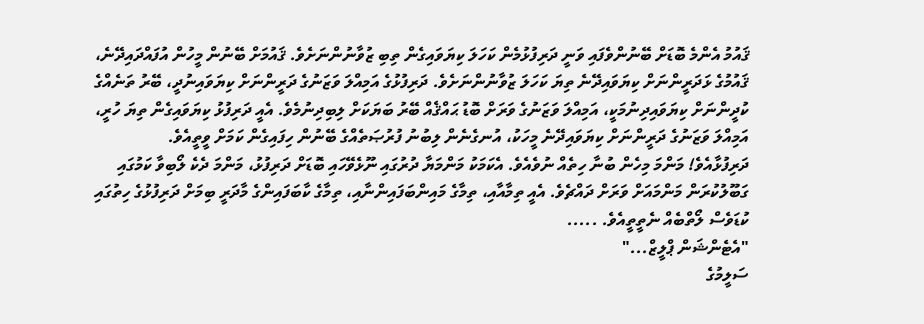ޤައުމު އެންމެ ބޮޑަށް ބޭނުންވެފައި ވަނީ ދަރިފުޅުމެން ކަހަލަ ކިޔަވައިގެން ތިބި ޒުވާނުންނަށެވެ. ޤައުމަށް ބޭނުން މީހުން އުފައްދައިދޭނެ، ޤައުމުގެ ޅަދަރީންނަށް ކިޔަވައިދޭނެ ތިޔަ ކަހަލަ ޒުވާނުންނަށެވެ. ދަރިފުޅުގެ އަމިއްލަ ވަޒަނުގެ ދަރީންނަށް ކިޔަވައިނުދީ، ބޭރު ތަނެއްގެ ކުދީންނަށް ކިޔަވައިދިނުމަކީ، އަމިއްލަ ވަޒަނުގެ ވަރަށް ބޮޑު ޙައްޤެއް ބޭރު ބަޔަކަށް ލިބިދިނުމެވެ. އެއީ ދަރިފުޅު ކިޔަވައިގެން ތިޔަ ހުރީ، އަމިއްލަ ވަޒަނުގެ ދަރީންނަށް ކިޔަވައިދޭނެ މީހަކު، އުނގެނެން ލިބުނު ފުރުޞަތެއްގެ ބޭނުން ހިފައިގެން ކަމަށް ވީތީއެވެ.
ދަރިފުޅާއެވެ! މަންމަ މިހެން ބުނާ ހިތެއް ނުވެއެވެ. އެކަމަކު މަންމަޔާ ދުރުގައި ނޫޅެވޭހައި ބޮޑަށް ދަރިފުޅު، މަންމަ ދެކެ ލޯބިވާ ކަމުގައި ގަބޫލުކުރަން މަންމައަށް ވަރަށް ދައްޗެވެ. އެއީ ތިމާއާއި، ތިމާގެ މައިންބަފައިންނާއި، ތިމާގެ ކާބަފައިންގެ މާދަރީ ބިމަށް ދަރިފުޅުގެ ހިތުގައި ކުޑަވެސް ލޯތްބެއް ނެތީތީއެވެ. .....
"އެޓެންޝަން ޕްލީޒް..."
ސަލީމުގެ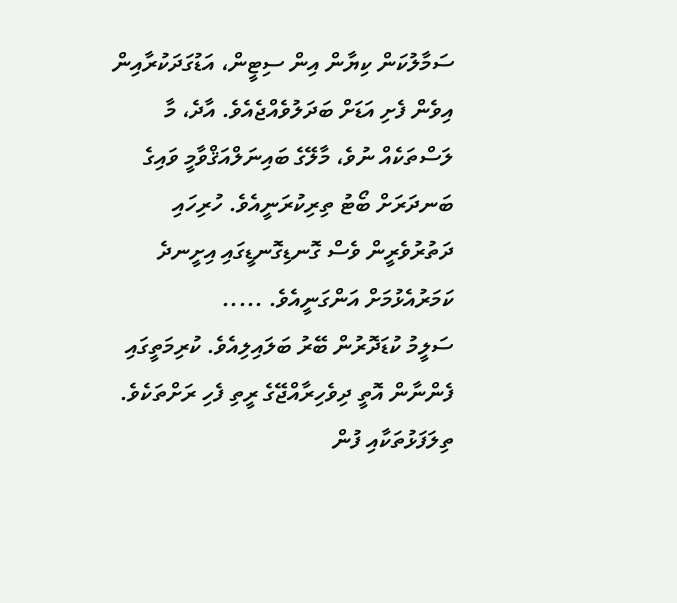ސަމާލުކަން ކިޔާން އިން ސިޓީން، އަޑުގަދަކުރާއިން އިވެން ފެށި އަޑަށް ބަދަލުވެއްޖެއެވެ. އާދެ، މާ ލަސްތަކެއް ނުވެ، މާލޭގެ ބައިނަލްއަޤްވާމީ ވައިގެ ބަނދަރަށް ބޯޓު ތިރިކުރަނީއެވެ. ހުރިހައި ދަތުރުވެރީން ވެސް ގޮނޑިގޮނޑީގައި އިށީނދެ ކަމަރުއެޅުމަށް އަންގަނީއެވެ. .....
ސަލީމު ކުޑަދޮރުން ބޭރު ބަލައިލިއެވެ. ކުރިމަތީގައި ފެންނާން އޮތީ ދިވެހިރާއްޖޭގެ ރީތި ފެހި ރަށްތަކެވެ. ތިލަފަޅުތަކާއި ފުން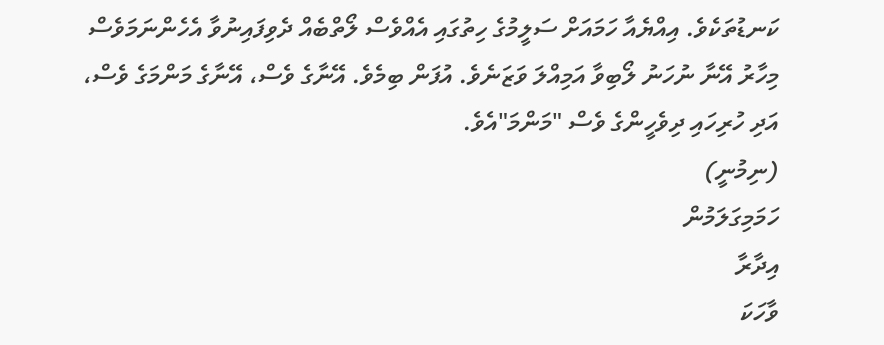ކަނޑުތަކެވެ. އިއްޔެއާ ހަމައަށް ސަލީމުގެ ހިތުގައި އެއްވެސް ލޯތްބެއް ދެވިފައިނުވާ އެހެންނަމަވެސް މިހާރު އޭނާ ނުހަނު ލޯބިވާ އަމިއްލަ ވަޒަނެވެ. އުފަން ބިމެވެ. އޭނާގެ ވެސް، އޭނާގެ މަންމަގެ ވެސް، އަދި ހުރިހައި ދިވެހީންގެ ވެސް "މަންމަ"އެވެ.
(ނިމުނީ)
ހަމަމިގަލަމުން
އިދާރާ
ވާހަކަ